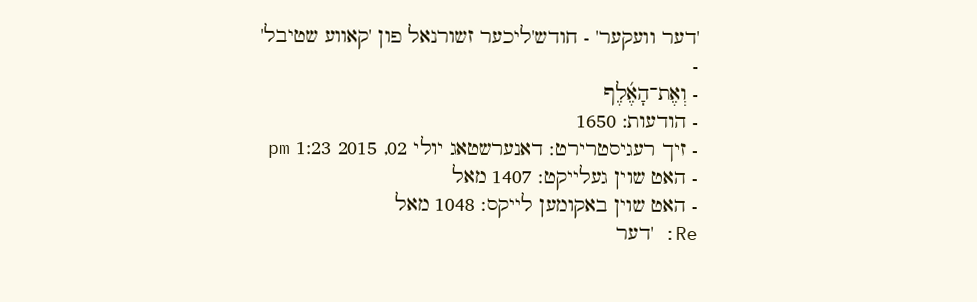'דער וועקער' - חודש'ליכער זשורנאל פון 'קאווע שטיבל'
-
- וְאֶת־הָאֶ֜לֶף
- הודעות: 1650
- זיך רעגיסטרירט: דאנערשטאג יולי 02, 2015 1:23 pm
- האט שוין געלייקט: 1407 מאל
- האט שוין באקומען לייקס: 1048 מאל
Re: 'דער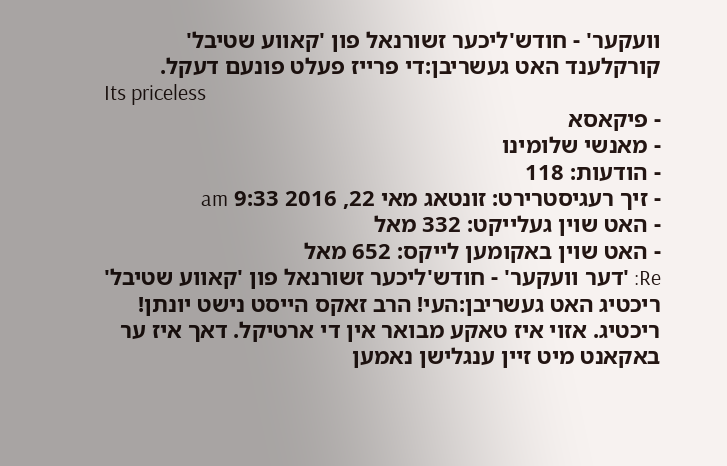וועקער' - חודש'ליכער זשורנאל פון 'קאווע שטיבל'
קורקלענד האט געשריבן:די פרייז פעלט פונעם דעקל.
Its priceless
- פיקאסא
- מאנשי שלומינו
- הודעות: 118
- זיך רעגיסטרירט: זונטאג מאי 22, 2016 9:33 am
- האט שוין געלייקט: 332 מאל
- האט שוין באקומען לייקס: 652 מאל
Re: 'דער וועקער' - חודש'ליכער זשורנאל פון 'קאווע שטיבל'
ריכטיג האט געשריבן:העי! הרב זאקס הייסט נישט יונתן!
ריכטיג. אזוי איז טאקע מבואר אין די ארטיקל. דאך איז ער באקאנט מיט זיין ענגלישן נאמען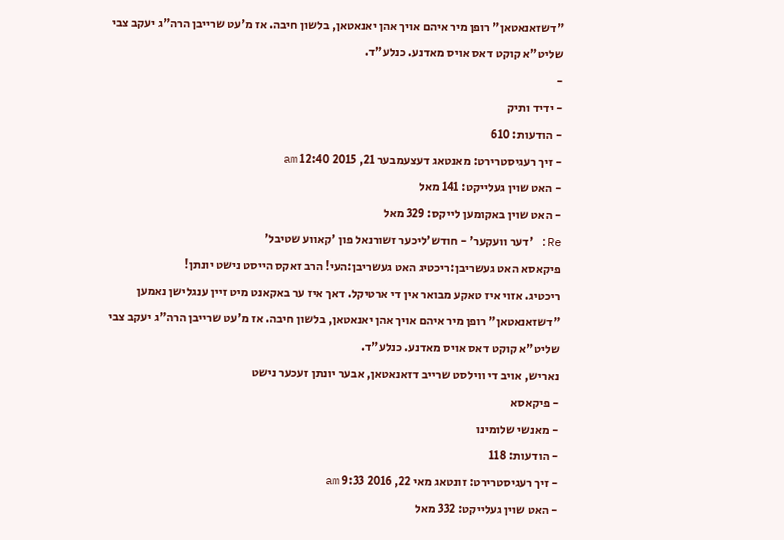"דשזאנאטאן" רופן מיר איהם אויך אהן יאנאטאן, בלשון חיבה. אז מ'עט שרייבן הרה"ג יעקב צבי שליט"א קוקט דאס אויס מאדנע. כנלע"ד.
-
- ידיד ותיק
- הודעות: 610
- זיך רעגיסטרירט: מאנטאג דעצעמבער 21, 2015 12:40 am
- האט שוין געלייקט: 141 מאל
- האט שוין באקומען לייקס: 329 מאל
Re: 'דער וועקער' - חודש'ליכער זשורנאל פון 'קאווע שטיבל'
פיקאסא האט געשריבן:ריכטיג האט געשריבן:העי! הרב זאקס הייסט נישט יונתן!
ריכטיג. אזוי איז טאקע מבואר אין די ארטיקל. דאך איז ער באקאנט מיט זיין ענגלישן נאמען "דשזאנאטאן" רופן מיר איהם אויך אהן יאנאטאן, בלשון חיבה. אז מ'עט שרייבן הרה"ג יעקב צבי שליט"א קוקט דאס אויס מאדנע. כנלע"ד.
נאריש, אויב די ווילסט שרייב דזאנאטאן, אבער יונתן זעכער נישט
- פיקאסא
- מאנשי שלומינו
- הודעות: 118
- זיך רעגיסטרירט: זונטאג מאי 22, 2016 9:33 am
- האט שוין געלייקט: 332 מאל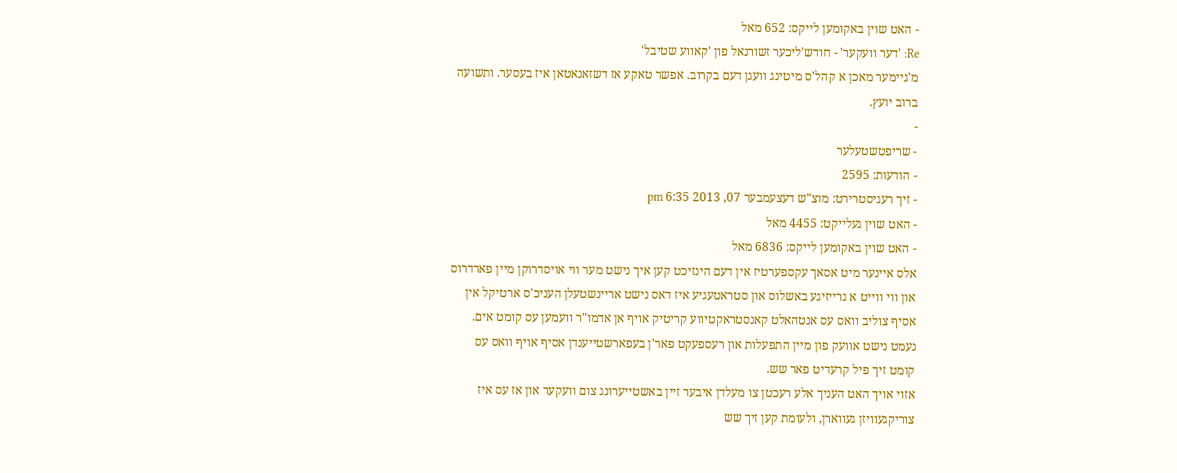- האט שוין באקומען לייקס: 652 מאל
Re: 'דער וועקער' - חודש'ליכער זשורנאל פון 'קאווע שטיבל'
מ'גיימער מאכן א קהל'ס מיטינג וועגן דעם בקרוב. אפשר טאקע אז דשזאנאטאן איז בעסער. ותשועה ברוב יועץ.
-
- שריפטשטעלער
- הודעות: 2595
- זיך רעגיסטרירט: מוצ"ש דעצעמבער 07, 2013 6:35 pm
- האט שוין געלייקט: 4455 מאל
- האט שוין באקומען לייקס: 6836 מאל
אלס איינער מיט אסאך עקספערטיז אין דעם הינזיכט קען איך נישט מער ווי אויסדרוקן מיין פארדרוס און ווי ווייט א גרייזיגע באשלוס און סטראטעגיע איז דאס נישט אריינשטעלן העניכ'ס ארטיקל אין אסיף צוליב וואס עס אנטהאלט קאנסטראקטיווע קריטיק אויף אן אדמו"ר וועמען עס קומט אים.
נעמט נישט אוועק פון מיין התפעלות און רעספעקט פאר'ן בעפארשטייענדן אסיף אויף וואס עס קומט זיך פיל קרעדיט פאר שש.
אזוי אויך האט העניך אלע רעכטן צו מעלדן איבער זיין באשטייערונג צום וועקער און אז עס איז צוריקגעוויזן געווארן, ולעומת קען זיך שש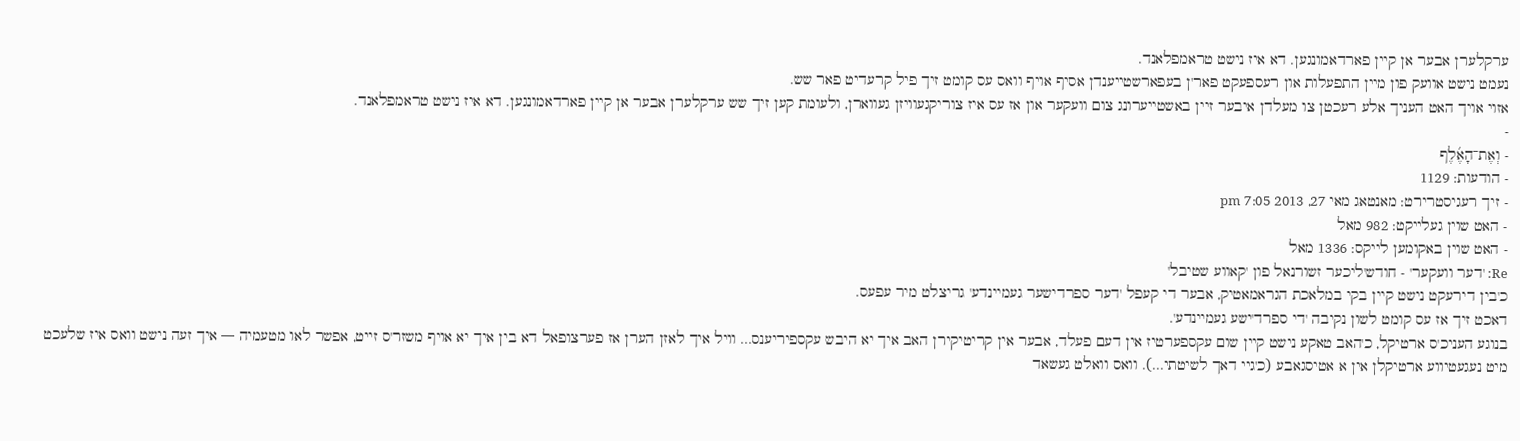ערקלערן אבער אן קיין פארדאמונגען. דא איז נישט טראמפלאנד.
נעמט נישט אוועק פון מיין התפעלות און רעספעקט פאר'ן בעפארשטייענדן אסיף אויף וואס עס קומט זיך פיל קרעדיט פאר שש.
אזוי אויך האט העניך אלע רעכטן צו מעלדן איבער זיין באשטייערונג צום וועקער און אז עס איז צוריקגעוויזן געווארן, ולעומת קען זיך שש ערקלערן אבער אן קיין פארדאמונגען. דא איז נישט טראמפלאנד.
-
- וְאֶת־הָאֶ֜לֶף
- הודעות: 1129
- זיך רעגיסטרירט: מאנטאג מאי 27, 2013 7:05 pm
- האט שוין געלייקט: 982 מאל
- האט שוין באקומען לייקס: 1336 מאל
Re: 'דער וועקער' - חודש'ליכער זשורנאל פון 'קאווע שטיבל'
כ'בין דירעקט נישט קיין בקי במלאכת הגראמאטיק, אבער די קעפל 'דער ספרדישער געמיינדע' גריצלט מיר עפעס.
דאכט זיך אז עס קומט לשון נקיבה 'די ספרד'ישע געמיינדע'.
בנוגע העניכ'ס ארטיקל, כ'האב טאקע נישט קיין שום עקספערטיז אין דעם פעלד, אבער אין קריטיקירן האב איך יא היבש עקספיריענס... וויל איך לאזן הערן אז פערצופאל דא בין איך יא אויף משזר'ס זייט, אפשר לאו מטעמיה — איך זעה נישט וואס איז שלעכט מיט נעגעטיווע ארטיקלן אין א אטיסגאבע (כ'גיי דאך לשיטתי...). וואס וואלט געשאד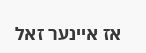אז איינער זאל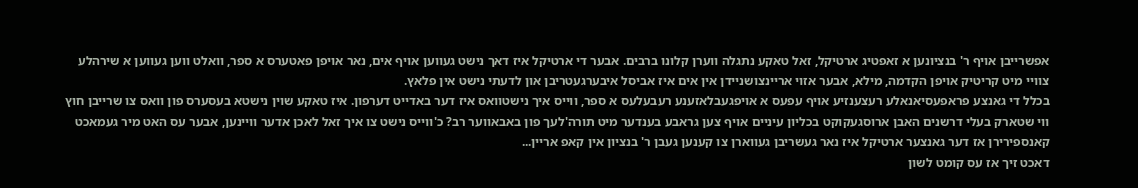אפשרייבן אויף ר' בנציונען א זאפטיג ארטיקל, זאל טאקע נתגלה ווערן קלונו ברבים. אבער די ארטיקל איז דאך נישט געווען אויף אים, נאר אויפן פאטערס א ספר, וואלט ווען געווען א שירהלע צוויי מיט קריטיק אויפן הקדמה, מילא, אבער אזוי אריינצושניידן אין אים איז אביסל איבערגעטריבן און לדעתי נישט אין פלאץ.
בכלל די גאנצע פראפעסיאנאלע רעצענזיע אויף עפעס א אויפגעבלאזענע רעבעלעס א ספר, ווייס איך נישטוואס איז דער באדייט דערפון. איז טאקע שוין נישטא בעסערס פון וואס צו שרייבן חוץ ווי שטארק בעלי דרשנים האבן ארוסגעקוקט בכליון עיניים אויף צען גראבע בענדער מיט תורה'לעך פון באבאווער רב? כ'ווייס נישט צו איך זאל לאכן אדער וויינען, אבער עס האט מיר געמאכט קאנספירירן אז דער גאנצער ארטיקל איז נאר געשריבן געווארן צו קענען געבן ר' בנציון אין קאפ אריין...
דאכט זיך אז עס קומט לשון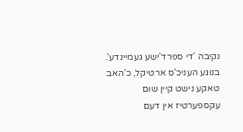נקיבה 'די ספרד'ישע געמיינדע'.
בנוגע העניכ'ס ארטיקל, כ'האב טאקע נישט קיין שום עקספערטיז אין דעם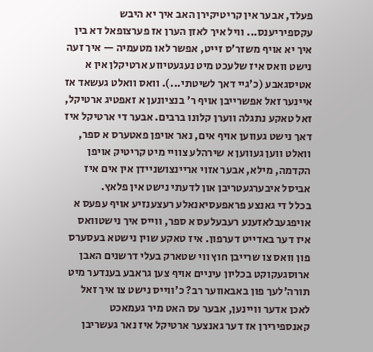פעלד, אבער אין קריטיקירן האב איך יא היבש עקספיריענס... וויל איך לאזן הערן אז פערצופאל דא בין איך יא אויף משזר'ס זייט, אפשר לאו מטעמיה — איך זעה נישט וואס איז שלעכט מיט נעגעטיווע ארטיקלן אין א אטיסגאבע (כ'גיי דאך לשיטתי...). וואס וואלט געשאד אז איינער זאל אפשרייבן אויף ר' בנציונען א זאפטיג ארטיקל, זאל טאקע נתגלה ווערן קלונו ברבים. אבער די ארטיקל איז דאך נישט געווען אויף אים, נאר אויפן פאטערס א ספר, וואלט ווען געווען א שירהלע צוויי מיט קריטיק אויפן הקדמה, מילא, אבער אזוי אריינצושניידן אין אים איז אביסל איבערגעטריבן און לדעתי נישט אין פלאץ.
בכלל די גאנצע פראפעסיאנאלע רעצענזיע אויף עפעס א אויפגעבלאזענע רעבעלעס א ספר, ווייס איך נישטוואס איז דער באדייט דערפון. איז טאקע שוין נישטא בעסערס פון וואס צו שרייבן חוץ ווי שטארק בעלי דרשנים האבן ארוסגעקוקט בכליון עיניים אויף צען גראבע בענדער מיט תורה'לעך פון באבאווער רב? כ'ווייס נישט צו איך זאל לאכן אדער וויינען, אבער עס האט מיר געמאכט קאנספירירן אז דער גאנצער ארטיקל איז נאר געשריבן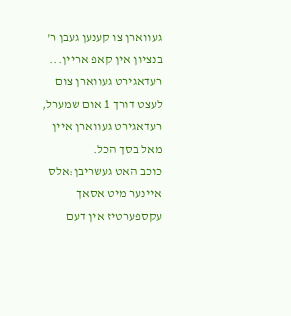געווארן צו קענען געבן ר' בנציון אין קאפ אריין...
רעדאגירט געווארן צום לעצט דורך 1 אום שמערל, רעדאגירט געווארן איין מאל בסך הכל.
כוכב האט געשריבן:אלס איינער מיט אסאך עקספערטיז אין דעם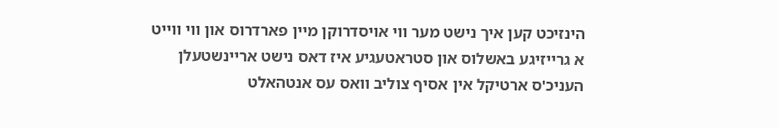הינזיכט קען איך נישט מער ווי אויסדרוקן מיין פארדרוס און ווי ווייט א גרייזיגע באשלוס און סטראטעגיע איז דאס נישט אריינשטעלן העניכ'ס ארטיקל אין אסיף צוליב וואס עס אנטהאלט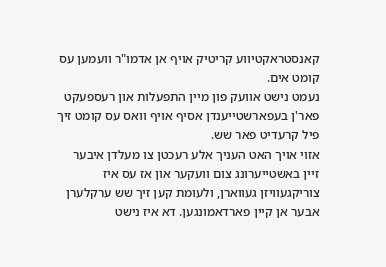קאנסטראקטיווע קריטיק אויף אן אדמו"ר וועמען עס קומט אים.
נעמט נישט אוועק פון מיין התפעלות און רעספעקט פאר'ן בעפארשטייענדן אסיף אויף וואס עס קומט זיך פיל קרעדיט פאר שש.
אזוי אויך האט העניך אלע רעכטן צו מעלדן איבער זיין באשטייערונג צום וועקער און אז עס איז צוריקגעוויזן געווארן, ולעומת קען זיך שש ערקלערן אבער אן קיין פארדאמונגען. דא איז נישט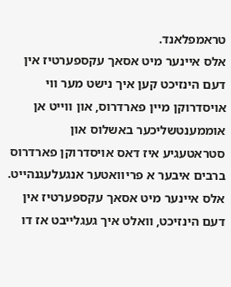טראמפלאנד.
אלס איינער מיט אסאך עקספערטיז אין דעם הינזיכט קען איך נישט מער ווי אויסדרוקן מיין פארדרוס, און ווייט אן אוממענטשליכער באשלוס און סטראטעגיע איז דאס אויסדרוקן פארדרוס ברבים איבער א פריוואטער אנגעלעגנהייט.
אלס איינער מיט אסאך עקספערטיז אין דעם הינזיכט, וואלט איך געגלייבט אז דו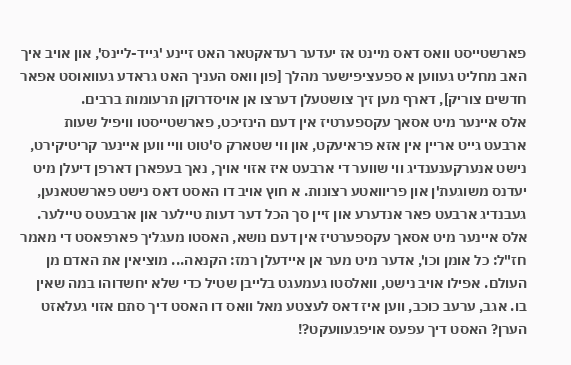פארשטייסט וואס דאס מיינט אז יעדער רעדאקטאר האט זיינע 'גייד-ליינס', און אויב איך האב מחליט געווען א ספעציפישער מהלך [פון וואס העניך האט גראדע געוואוסט אפאר חדשים צוריק], דארף מען זיך צושטעלן דערצו אן אויסדרוקן תרעומות ברבים.
אלס איינער מיט אסאך עקספערטיז אין דעם הינזיכט, פארשטייסטו וויפיל שעות ארבעט גייט אריין אין אזא פראיעקט, און ווי שטארק ס'טוט וויי ווען איינער קריטיקירט, נישט אנערקענענדיג ווי שווער די ארבעט איז אזוי אויך, נאך בעפארן דארפן דיעלן מיט יעדנס משוגעת'ן און פריוואטע רצונות. א חוץ אויב דו האסט דאס נישט פארשטאנען, געבנדיג ארבעט פאר אנדערע און זיין סך הכל דער דעות טיילער און ארבעטס טיילער.
אלס איינער מיט אסאך עקספערטיז אין דעם נושא, האסטו מעגליך פארפאסט די מאמר חז"ל: כל אומן וכו', אדער מיט מער אן איידעלן רמז: הקנאה... מוציאין את האדם מן העולם. אפילו אויב נישט, וואלסטו געמעגט בלייבן שטיל כדי שלא יחשדוהו במה שאין בו. אגב, ערעב כוכב, ווען איז דאס לעצטע מאל וואס דו האסט דיך סתם אזוי געלאזט הערן? האסט דיך עפעס אויפגעוועקט?!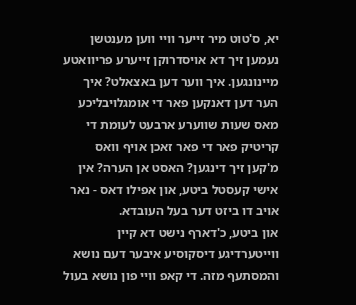יא, ס'טוט מיר זייער וויי ווען מענטשן נעמען זיך דא אויסדרוקן זייערע פריוואטע מיינונגען. איך ווער דען באצאלט? איך הער דען דאנקען פאר די אומגלויבליכע מאס שעות שווערע ארבעט לעומת די קריטיק פאר די פאר זאכן אויף וואס מ'קען זיך דינגען? האסט אן הערה? אין אישי קעסטל ביטע, און אפילו דאס - נאר אויב דו ביזט דער בעל העובדא.
און ביטע, כ'דארף נישט דא קיין ווייטערדיגע דיסקוסיע איבער דעם נושא והמסתעף מזה. די קאפ וויי פון נושא בעול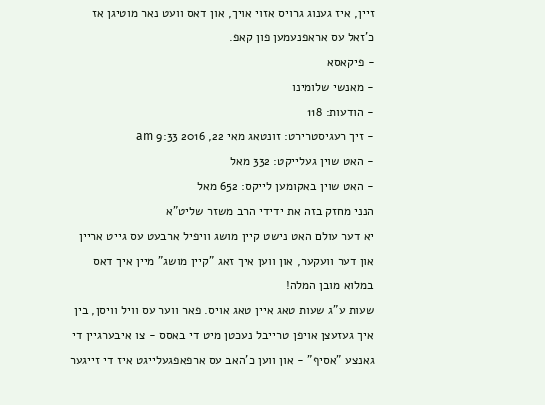זיין, איז גענוג גרויס אזוי אויך, און דאס וועט נאר מוטיגן אז כ'זאל עס אראפנעמען פון קאפ.
- פיקאסא
- מאנשי שלומינו
- הודעות: 118
- זיך רעגיסטרירט: זונטאג מאי 22, 2016 9:33 am
- האט שוין געלייקט: 332 מאל
- האט שוין באקומען לייקס: 652 מאל
הנני מחזק בזה את ידידי הרב משזר שליט"א
יא דער עולם האט נישט קיין מושג וויפיל ארבעט עס גייט אריין און דער וועקער, און ווען איך זאג "קיין מושג" מיין איך דאס במלוא מובן המלה!
שעות ע"ג שעות טאג איין טאג אויס. פאר ווער עס וויל וויסן, בין איך געזעצן אויפן טרייבל נעכטן מיט די באסס - צו איבערגיין די גאנצע "אסיף" - און ווען כ'האב עס ארפאפגעלייגט איז די זייגער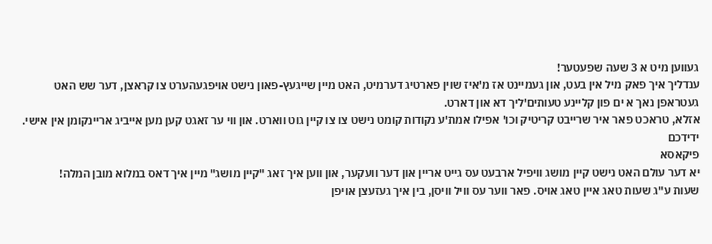געווען מיט א 3 שעה שפעטער!
ענדליך איך פאק מיל אין בעט, און געמיינט אז מ'איז שוין פארטיג דערמיט, האט מיין שייגעץ-פאון נישט אויפגעהערט צו קראצן, דער שש האט געטראפן נאך א ים פון קליינע טעותים'ליך דא און דארט.
אזלא, טראכט פאר איר שרייבט קריטיק וכו' אפילו אמת'ע נקודות קומט נישט צו צו קיין גוט ווארט. און ווי ער זאגט קען מען אייביג אריינקומן אין אישי.
ידידכם
פיקאסא
יא דער עולם האט נישט קיין מושג וויפיל ארבעט עס גייט אריין און דער וועקער, און ווען איך זאג "קיין מושג" מיין איך דאס במלוא מובן המלה!
שעות ע"ג שעות טאג איין טאג אויס. פאר ווער עס וויל וויסן, בין איך געזעצן אויפן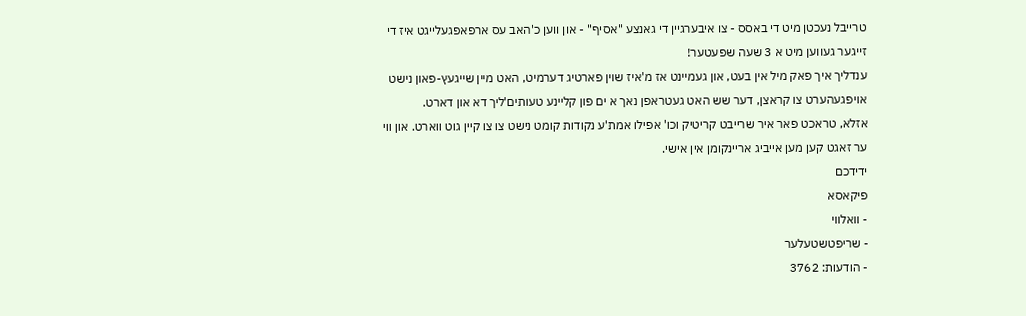טרייבל נעכטן מיט די באסס - צו איבערגיין די גאנצע "אסיף" - און ווען כ'האב עס ארפאפגעלייגט איז די זייגער געווען מיט א 3 שעה שפעטער!
ענדליך איך פאק מיל אין בעט, און געמיינט אז מ'איז שוין פארטיג דערמיט, האט מיין שייגעץ-פאון נישט אויפגעהערט צו קראצן, דער שש האט געטראפן נאך א ים פון קליינע טעותים'ליך דא און דארט.
אזלא, טראכט פאר איר שרייבט קריטיק וכו' אפילו אמת'ע נקודות קומט נישט צו צו קיין גוט ווארט. און ווי ער זאגט קען מען אייביג אריינקומן אין אישי.
ידידכם
פיקאסא
- וואלווי
- שריפטשטעלער
- הודעות: 3762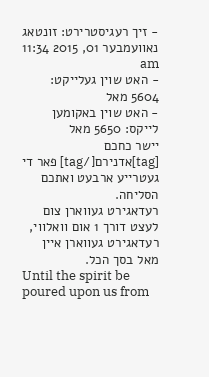- זיך רעגיסטרירט: זונטאג נאוועמבער 01, 2015 11:34 am
- האט שוין געלייקט: 5604 מאל
- האט שוין באקומען לייקס: 5650 מאל
יישר כחכם [tag]אדנירם[/tag] פאר די געטרייע ארבעט ואתכם הסליחה.
רעדאגירט געווארן צום לעצט דורך 1 אום וואלווי, רעדאגירט געווארן איין מאל בסך הכל.
Until the spirit be poured upon us from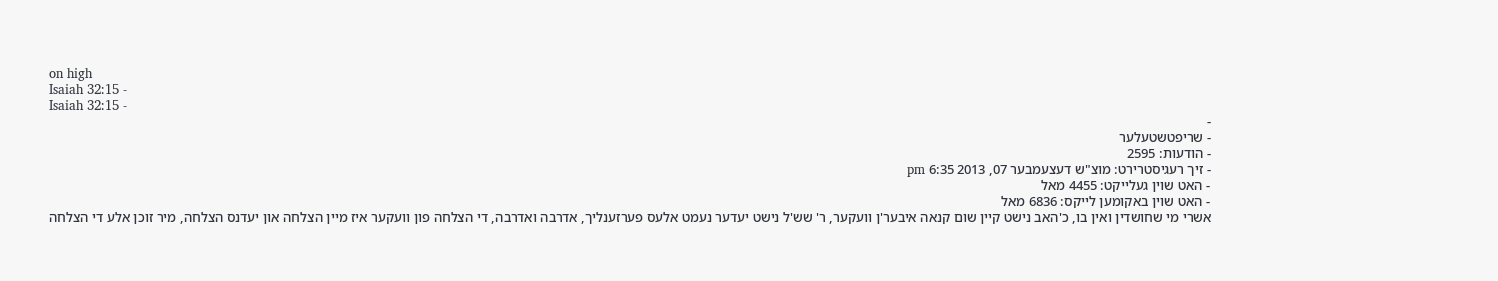on high
Isaiah 32:15 -
Isaiah 32:15 -
-
- שריפטשטעלער
- הודעות: 2595
- זיך רעגיסטרירט: מוצ"ש דעצעמבער 07, 2013 6:35 pm
- האט שוין געלייקט: 4455 מאל
- האט שוין באקומען לייקס: 6836 מאל
אשרי מי שחושדין ואין בו, כ'האב נישט קיין שום קנאה איבער'ן וועקער, ר' שש'ל נישט יעדער נעמט אלעס פערזענליך, אדרבה ואדרבה, די הצלחה פון וועקער איז מיין הצלחה און יעדנס הצלחה, מיר זוכן אלע די הצלחה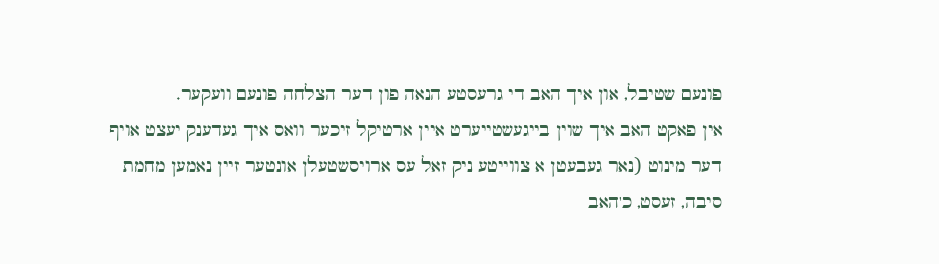פונעם שטיבל, און איך האב די גרעסטע הנאה פון דער הצלחה פונעם וועקער.
אין פאקט האב איך שוין בייגעשטייערט איין ארטיקל זיכער וואס איך געדענק יעצט אויף דער מינוט (נאר געבעטן א צווייטע ניק זאל עס ארויסשטעלן אונטער זיין נאמען מחמת סיבה, זעסט, כ'האב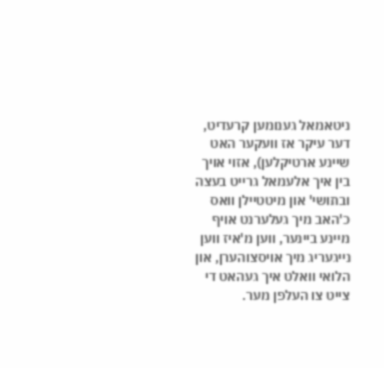ניטאמאל גענומען קרעדיט, דער עיקר אז וועקער האט שיינע ארטיקלען), אזוי אויך בין איך אלעמאל גרייט בעצה ובתושי' און מיטטיילן וואס כ'האב מיך געלערנט אויף מיינע ביינער, ווען מ'איז ווען נייגעריג מיך אויסצוהערן, און הלואי וואלט איך געהאט די צייט צו העלפן מער.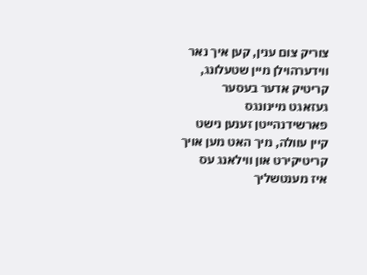צוריק צום ענין, קען איך נאר ווידערהוילן מיין שטעלונג, קריטיק אדער בעסער געזאגט מיינונגס פארשידנהייטן זענען נישט קיין עוולה, מיך האט מען אויך קריטיקירט און ווילאנג עס איז מענטשליך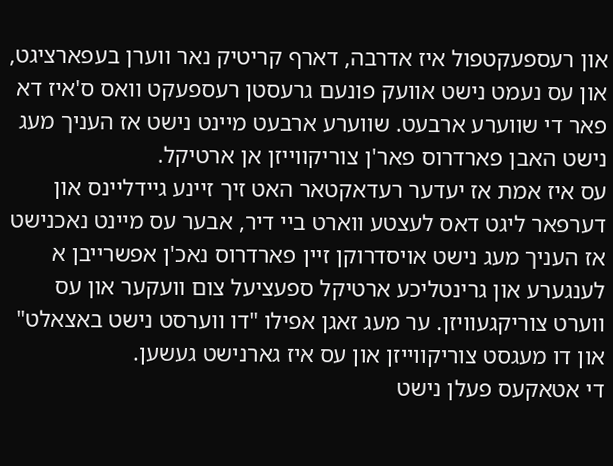און רעספעקטפול איז אדרבה, דארף קריטיק נאר ווערן בעפארציגט, און עס נעמט נישט אוועק פונעם גרעסטן רעספעקט וואס ס'איז דא פאר די שווערע ארבעט. שווערע ארבעט מיינט נישט אז העניך מעג נישט האבן פארדרוס פאר'ן צוריקווייזן אן ארטיקל.
עס איז אמת אז יעדער רעדאקטאר האט זיך זיינע גיידליינס און דערפאר ליגט דאס לעצטע ווארט ביי דיר, אבער עס מיינט נאכנישט אז העניך מעג נישט אויסדרוקן זיין פארדרוס נאכ'ן אפשרייבן א לענגערע און גרינטליכע ארטיקל ספעציעל צום וועקער און עס ווערט צוריקגעוויזן. ער מעג זאגן אפילו "דו ווערסט נישט באצאלט" און דו מעגסט צוריקווייזן און עס איז גארנישט געשען.
די אטאקעס פעלן נישט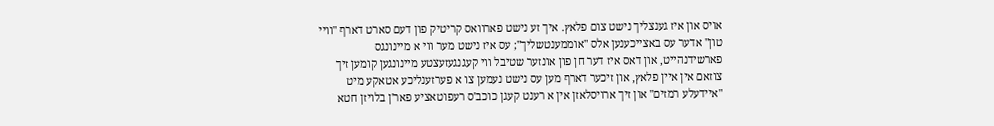אויס און איז גענצליך נישט צום פלאץ. איך זע נישט פארוואס קריטיק פון דעם סארט דארף "וויי טון" אדער עס באצייכענען אלס "אוממענטשליך"; עס איז נישט מער ווי א מיינונגס פארשידנהייט, און דאס איז דער חן פון אונזער שטיבל ווי קעגנגעזעצטע מיינונגען קומען זיך צוזאם אין איין פלאץ, און זיכער דארף מען עס נישט נעמען צו א פערזענליכע אטאקע מיט "איידעלע רמזים" און זיך ארויסלאזן אין א רענט קעגן כוכב'ס רעפוטאציע פאר'ן בלויזן חטא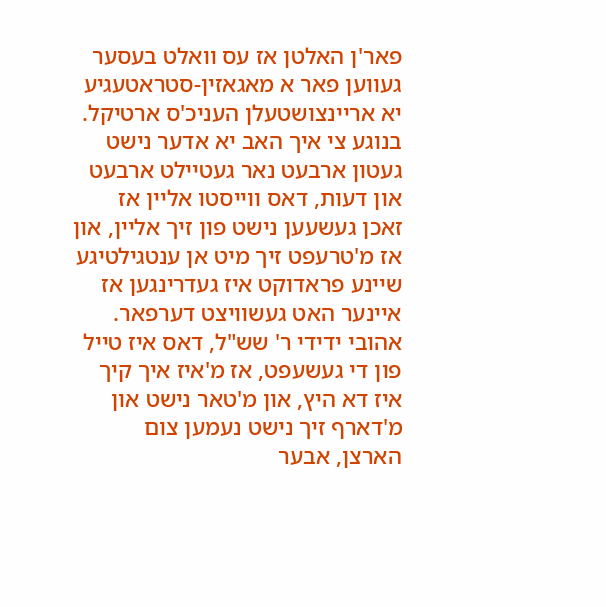פאר'ן האלטן אז עס וואלט בעסער געווען פאר א מאגאזין-סטראטעגיע יא אריינצושטעלן העניכ'ס ארטיקל.
בנוגע צי איך האב יא אדער נישט געטון ארבעט נאר געטיילט ארבעט און דעות, דאס ווייסטו אליין אז זאכן געשעען נישט פון זיך אליין, און אז מ'טרעפט זיך מיט אן ענטגילטיגע שיינע פראדוקט איז געדרינגען אז איינער האט געשוויצט דערפאר.
אהובי ידידי ר' שש"ל, דאס איז טייל פון די געשעפט, אז מ'איז איך קיך איז דא היץ, און מ'טאר נישט און מ'דארף זיך נישט נעמען צום הארצן, אבער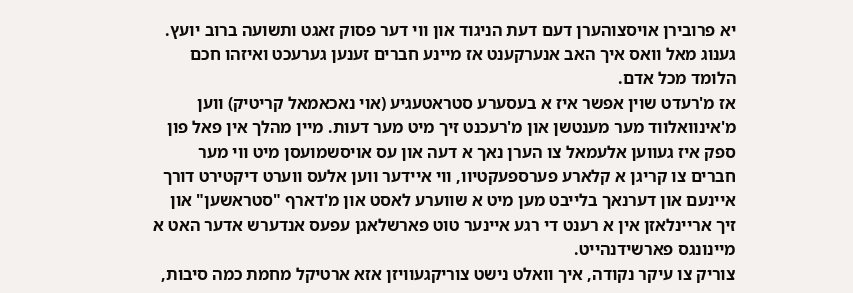יא פרובירן אויסצוהערן דעם דעת הניגוד און ווי דער פסוק זאגט ותשועה ברוב יועץ. גענוג מאל וואס איך האב אנערקענט אז מיינע חברים זענען גערעכט ואיזהו חכם הלומד מכל אדם.
אז מ'רעדט שוין אפשר איז א בעסערע סטראטעגיע (אוי נאכאמאל קריטיק) ווען מ'אינוואלווד מער מענטשן און מ'רעכנט זיך מיט מער דעות. מיין מהלך אין פאל פון ספק איז געווען אלעמאל צו הערן נאך א דעה און עס אויסשמועסן מיט ווי מער חברים צו קריגן א קלארע פערספעקטיוו, ווי איידער ווען אלעס ווערט דיקטירט דורך איינעם און דערנאך בלייבט מען מיט א שווערע לאסט און מ'דארף "סטראשען" און זיך אריינלאזן אין א רענט די רגע איינער טוט פארשלאגן עפעס אנדערש אדער האט א מיינונגס פארשידנהייט.
צוריק צו עיקר נקודה, איך וואלט נישט צוריקגעוויזן אזא ארטיקל מחמת כמה סיבות,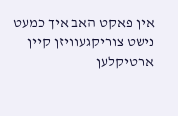אין פאקט האב איך כמעט נישט צוריקגעוויזן קיין ארטיקלען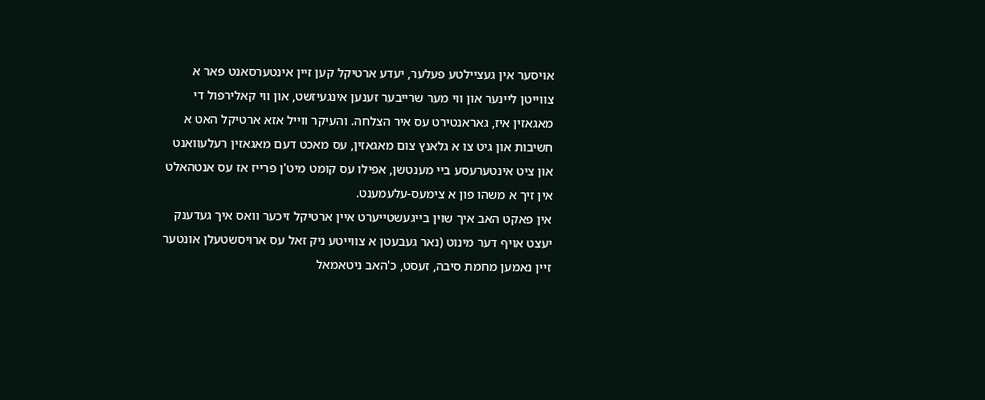אויסער אין געציילטע פעלער, יעדע ארטיקל קען זיין אינטערסאנט פאר א צווייטן ליינער און ווי מער שרייבער זענען אינגעיזשט, און ווי קאלירפול די מאגאזין איז, גאראנטירט עס איר הצלחה. והעיקר ווייל אזא ארטיקל האט א חשיבות און גיט צו א גלאנץ צום מאגאזין, עס מאכט דעם מאגאזין רעלעוואנט און ציט אינטערעסע ביי מענטשן, אפילו עס קומט מיט'ן פרייז אז עס אנטהאלט אין זיך א משהו פון א צימעס-עלעמענט.
אין פאקט האב איך שוין בייגעשטייערט איין ארטיקל זיכער וואס איך געדענק יעצט אויף דער מינוט (נאר געבעטן א צווייטע ניק זאל עס ארויסשטעלן אונטער זיין נאמען מחמת סיבה, זעסט, כ'האב ניטאמאל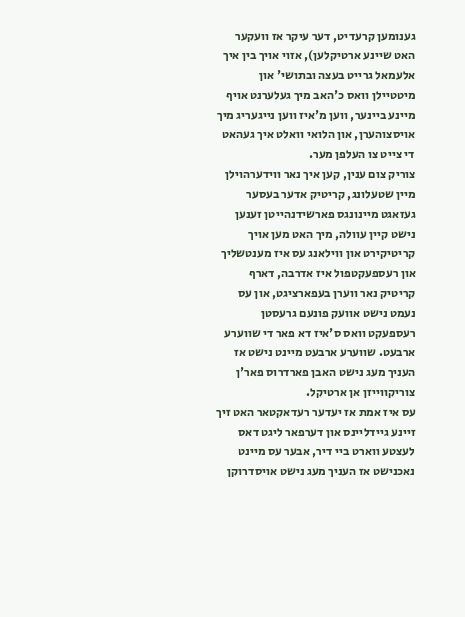גענומען קרעדיט, דער עיקר אז וועקער האט שיינע ארטיקלען), אזוי אויך בין איך אלעמאל גרייט בעצה ובתושי' און מיטטיילן וואס כ'האב מיך געלערנט אויף מיינע ביינער, ווען מ'איז ווען נייגעריג מיך אויסצוהערן, און הלואי וואלט איך געהאט די צייט צו העלפן מער.
צוריק צום ענין, קען איך נאר ווידערהוילן מיין שטעלונג, קריטיק אדער בעסער געזאגט מיינונגס פארשידנהייטן זענען נישט קיין עוולה, מיך האט מען אויך קריטיקירט און ווילאנג עס איז מענטשליך און רעספעקטפול איז אדרבה, דארף קריטיק נאר ווערן בעפארציגט, און עס נעמט נישט אוועק פונעם גרעסטן רעספעקט וואס ס'איז דא פאר די שווערע ארבעט. שווערע ארבעט מיינט נישט אז העניך מעג נישט האבן פארדרוס פאר'ן צוריקווייזן אן ארטיקל.
עס איז אמת אז יעדער רעדאקטאר האט זיך זיינע גיידליינס און דערפאר ליגט דאס לעצטע ווארט ביי דיר, אבער עס מיינט נאכנישט אז העניך מעג נישט אויסדרוקן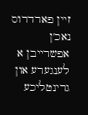זיין פארדרוס נאכ'ן אפשרייבן א לענגערע און גרינטליכע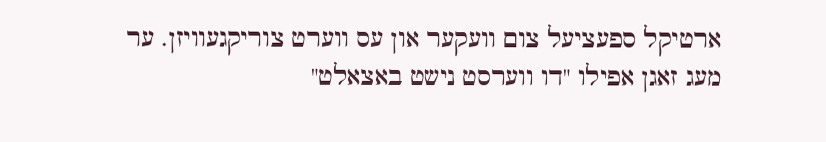ארטיקל ספעציעל צום וועקער און עס ווערט צוריקגעוויזן. ער מעג זאגן אפילו "דו ווערסט נישט באצאלט"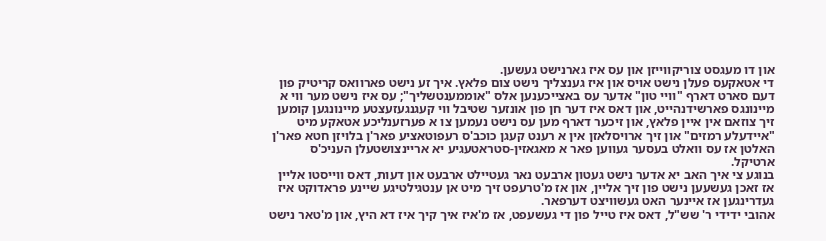און דו מעגסט צוריקווייזן און עס איז גארנישט געשען.
די אטאקעס פעלן נישט אויס און איז גענצליך נישט צום פלאץ. איך זע נישט פארוואס קריטיק פון דעם סארט דארף "וויי טון" אדער עס באצייכענען אלס "אוממענטשליך"; עס איז נישט מער ווי א מיינונגס פארשידנהייט, און דאס איז דער חן פון אונזער שטיבל ווי קעגנגעזעצטע מיינונגען קומען זיך צוזאם אין איין פלאץ, און זיכער דארף מען עס נישט נעמען צו א פערזענליכע אטאקע מיט "איידעלע רמזים" און זיך ארויסלאזן אין א רענט קעגן כוכב'ס רעפוטאציע פאר'ן בלויזן חטא פאר'ן האלטן אז עס וואלט בעסער געווען פאר א מאגאזין-סטראטעגיע יא אריינצושטעלן העניכ'ס ארטיקל.
בנוגע צי איך האב יא אדער נישט געטון ארבעט נאר געטיילט ארבעט און דעות, דאס ווייסטו אליין אז זאכן געשעען נישט פון זיך אליין, און אז מ'טרעפט זיך מיט אן ענטגילטיגע שיינע פראדוקט איז געדרינגען אז איינער האט געשוויצט דערפאר.
אהובי ידידי ר' שש"ל, דאס איז טייל פון די געשעפט, אז מ'איז איך קיך איז דא היץ, און מ'טאר נישט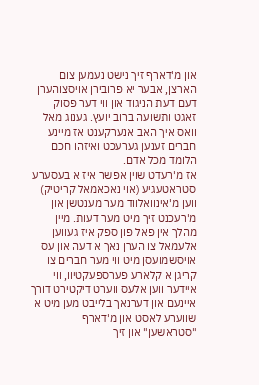און מ'דארף זיך נישט נעמען צום הארצן, אבער יא פרובירן אויסצוהערן דעם דעת הניגוד און ווי דער פסוק זאגט ותשועה ברוב יועץ. גענוג מאל וואס איך האב אנערקענט אז מיינע חברים זענען גערעכט ואיזהו חכם הלומד מכל אדם.
אז מ'רעדט שוין אפשר איז א בעסערע סטראטעגיע (אוי נאכאמאל קריטיק) ווען מ'אינוואלווד מער מענטשן און מ'רעכנט זיך מיט מער דעות. מיין מהלך אין פאל פון ספק איז געווען אלעמאל צו הערן נאך א דעה און עס אויסשמועסן מיט ווי מער חברים צו קריגן א קלארע פערספעקטיוו, ווי איידער ווען אלעס ווערט דיקטירט דורך איינעם און דערנאך בלייבט מען מיט א שווערע לאסט און מ'דארף "סטראשען" און זיך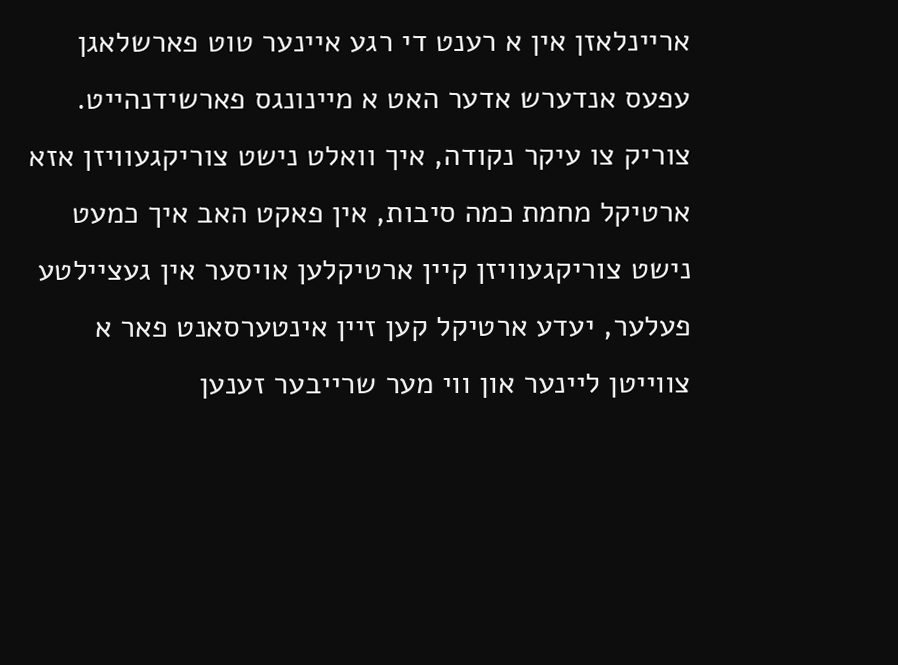אריינלאזן אין א רענט די רגע איינער טוט פארשלאגן עפעס אנדערש אדער האט א מיינונגס פארשידנהייט.
צוריק צו עיקר נקודה, איך וואלט נישט צוריקגעוויזן אזא ארטיקל מחמת כמה סיבות, אין פאקט האב איך כמעט נישט צוריקגעוויזן קיין ארטיקלען אויסער אין געציילטע פעלער, יעדע ארטיקל קען זיין אינטערסאנט פאר א צווייטן ליינער און ווי מער שרייבער זענען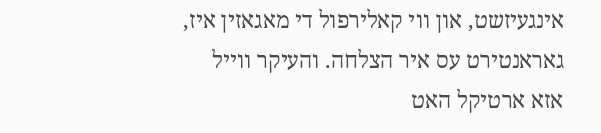אינגעיזשט, און ווי קאלירפול די מאגאזין איז, גאראנטירט עס איר הצלחה. והעיקר ווייל אזא ארטיקל האט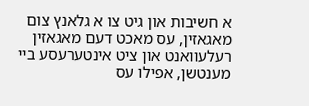א חשיבות און גיט צו א גלאנץ צום מאגאזין, עס מאכט דעם מאגאזין רעלעוואנט און ציט אינטערעסע ביי מענטשן, אפילו עס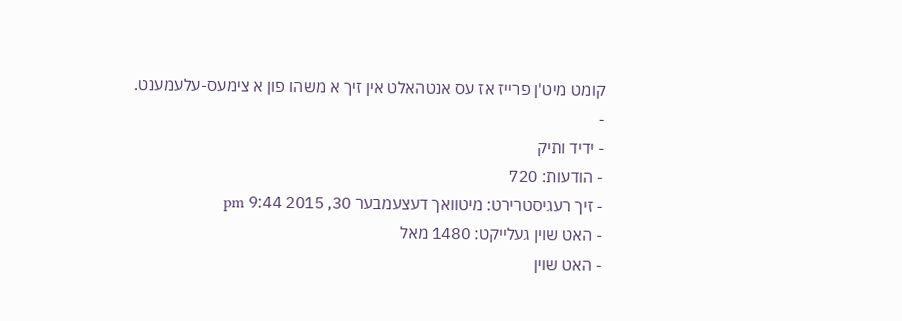קומט מיט'ן פרייז אז עס אנטהאלט אין זיך א משהו פון א צימעס-עלעמענט.
-
- ידיד ותיק
- הודעות: 720
- זיך רעגיסטרירט: מיטוואך דעצעמבער 30, 2015 9:44 pm
- האט שוין געלייקט: 1480 מאל
- האט שוין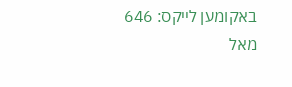באקומען לייקס: 646 מאל